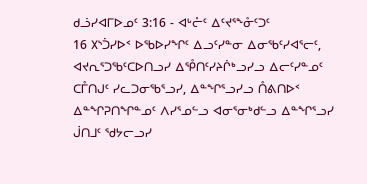ᑯᓘᓯᐊᒥᐅᓄᑦ 3:16 - ᐊᒡᓔᑦ ᐃᑦᔪᕐᖕᓁᑦᑐᑦ
16 ᙭ᔅᑑᓯᐅᑉ ᐅᖃᐅᓯᖏᑦ ᐃᓗᑦᓯᓐᓂ ᐃᓂᖃᑦᓯᐊᕐᓕᑦ, ᐊᔪᕆᕐᑐᖃᑦᑕᐅᑎᓗᓯ ᐃᕾᑎᑦᓯᔨᒌᒃᓗᓯᓗ ᐃᓕᑦᓯᓐᓄᑦ ᑕᒤᑎᒍᑦ ᓯᓚᑐᓂᖃᕐᓗᓯ, ᐃᓐᖏᕐᓗᓯᓗ ᑍᕕᑎᐅᑉ ᐃᓐᖏᕈᑎᖏᓐᓄᑦ ᐱᓯᕐᓄᓪᓗ ᐊᓂᕐᓂᒃᑯᓪᓗ ᐃᓐᖏᕐᓗᓯ ᒎᑎᒧᑦ ᖁᔭᓕᓗᓯ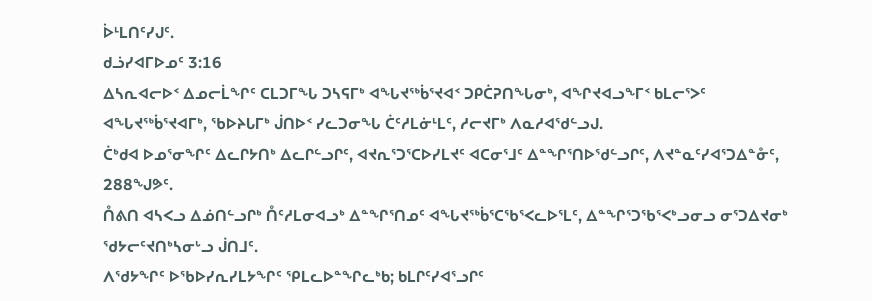ᐆᒻᒪᑎᑦᓯᒍᑦ.
ᑯᓘᓯᐊᒥᐅᓄᑦ 3:16
ᐃᓴᕆᐊᓕᐅᑉ ᐃᓄᓕᒫᖏᑦ ᑕᒪᑐᒥᖓ ᑐᓴᕋᒥᒃ ᐊᖓᔪᖅᑳᕐᔪᐊᑉ ᑐᑭᑖᕈᑎᖓᓂᒃ, ᐊᖏᔪᐊᓗᖕᒥᑉ ᑲᒪᓕᕐᐳᑦ ᐊᖓᔪᖅᑳᕐᔪᐊᒥᒃ, ᖃᐅᔨᒐᒥᒃ ᒎᑎᐅᑉ ᓯᓚᑐᓂᖓ ᑖᑦᓱᒪᓃᒻᒪᑦ, ᓱᓕᔪᒥᒃ ᐱᓇᓱᐊᖁᓪᓗᒍ.
ᑖᒃᑯᐊ ᐅᓄᕐᓂᖏᑦ ᐃᓚᒋᔭᑎᒃ ᐃᓚᒋᓪᓗᒋᑦ, ᐊᔪᕆᕐᑐᕐᑕᐅᓯᒪᔪᑦ ᐊᑕᓂᕐᒧᑦ ᐃᓐᖏᕐᑎᐅᖁᓪᓗᒋᑦ, ᐱᔪᓐᓇᑦᓯᐊᕐᑐᐃᓐᓁᑦ, 288ᖑᕗᑦ.
ᑍᕕᑎ ᐊᓴᐸᓗ ᐃᓅᑎᓪᓗᒋᒃ ᑍᑦᓱᒪᓂᐊᓗᒃ ᐃᓐᖏᕐᑎᓄᑦ ᐊᖓᔪᖅᑳᕐᑕᖃᕐᐸᓚᐅᕐᒪᑦ, ᐃᓐᖏᕐᑐᖃᕐᐸᒃᓗᓂᓗ ᓂᕐᑐᐃᔪᓂᒃ ᖁᔭᓕᑦᔪᑎᒃᓴᓂᒡᓗ ᒎᑎᒧᑦ.
ᐱᖁᔭᖏᑦ ᐅᖃᐅᓯᕆᓯᒪᔭᖏᑦ ᕿᒪᓚᐅᓐᖏᓚᒃᑲ; ᑲᒪᒋᑦᓯᐊᕐᓗᒋᑦ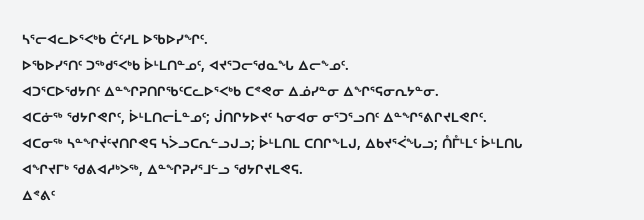ᓴᕐᓕᐊᓚᐅᕐᐸᒃᑲ ᑖᑦᓱᒪ ᐅᖃᐅᓯᖏᑦ.
ᐅᖃᐅᓯᕐᑎᑦ ᑐᖅᑯᕐᐸᒃᑲ ᐆᒻᒪᑎᓐᓄᑦ, ᐊᔪᕐᑐᓕᖁᓇᖓ ᐃᓕᖕᓄᑦ.
ᐊᑐᕐᑕᐅᖁᔭᑎᑦ ᐃᓐᖏᕈᑎᒋᖃᑦᑕᓚᐅᕐᐸᒃᑲ ᑕᕝᕙᓂ ᐃᓅᓯᓐᓂ ᐃᖏᕐᕋᓂᕆᔭᓐᓂ.
ᐊᑕᓃᖅ ᖁᔭᒋᕙᒋᑦ, ᐆᒻᒪᑎᓕᒫᓐᓄᑦ; ᒎᑎᒋᔭᐅᔪᑦ ᓴᓂᐊᓂ ᓂᕐᑐᕐᓗᑎᑦ ᐃᓐᖏᕐᕕᒋᔪᒪᕙᒋᑦ.
ᐊᑕᓂᖅ ᓴᓐᖏᔫᑦᔪᑎᒋᕙᕋ ᓴᐴᓗᑕᕆᓪᓗᒍᓗ; ᐆᒻᒪᑎᒪ ᑕᑎᒋᖕᒪᒍ, ᐃᑲᔪᕐᐹᖓᓗ; ᑍᒤᒻᒪᑦ ᐆᒻᒪᑎᒐ ᐊᖏᔪᒥᒃ ᖁᕕᐊᓱᒃᐳᖅ, ᐃᓐᖏᕈᓯᕐᒧᓪᓗ ᖁᔭᒋᔪᒪᕙᕋ.
ᐃᕝᕕᑦ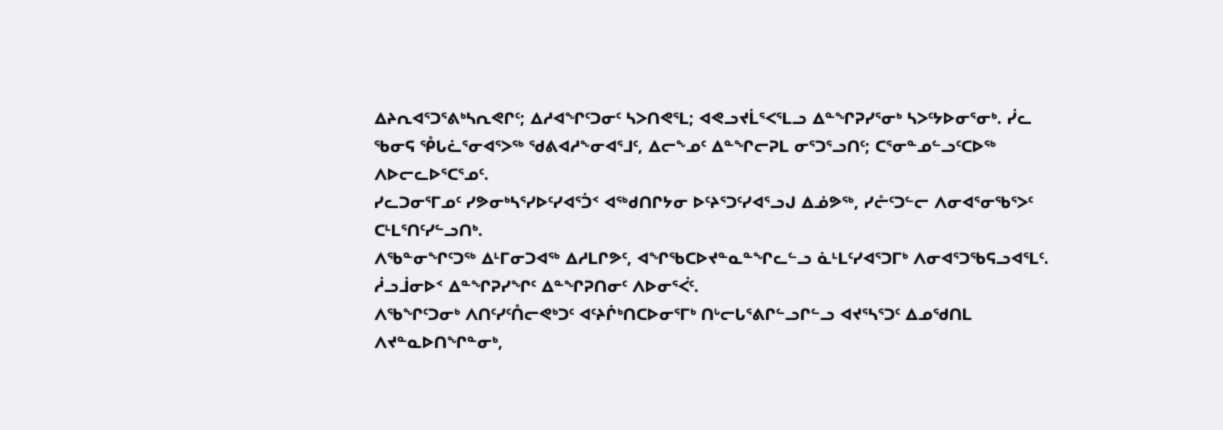ᐃᔨᕆᐊᕐᑐᕐᕕᒃᓴᕆᕙᒋᑦ; ᐃᓱᐊᖏᑦᑐᓂᑦ ᓴᐳᑎᕙᕐᒪ; ᐊᕙᓗᔪᒫᕐᐸᕐᒪᓗ ᐃᓐᖏᕈᓯᕐᓂᒃ ᓴᐳᑦᔭᐅᓂᕐᓂᒃ. ᓰᓚ
ᖃᓂᕋ ᕾᒐᓛᕐᓂᐊᕐᐳᖅ ᖁᕕᐊᓱᖕᓂᐊᕐᒧᑦ, ᐃᓕᖕᓄᑦ ᐃᓐᖏᓕᕈᒪ ᓂᕐᑐᕐᓗᑎᑦ; ᑕᕐᓂᓐᓄᓪᓗᑦᑕᐅᖅ ᐱᐅᓕᓚᐅᕐᑕᕐᓄᑦ.
ᓯᓚᑐᓂᕐᒥᓄᑦ ᓯᕗᓂᒃᓴᕐᓯᐅᑦᓯᐊᕐᑑᑉ ᐊᖅᑯᑎᒋᔭᓂ ᐅᑦᔨᕐᑐᑦᓯᐊᕐᓗᒍ ᐃᓅᕗᖅ, ᓯᓔᑦᑐᓪᓕ ᐱᓂᐊᕐᓂᖃᕐᐳᑦ ᑕᒻᒪᕐᑎᑦᓯᓪᓗᑎᒃ.
ᐱᖃᓐᓂᖏᑦᑐᖅ ᐃᒻᒥᓂᑐᐊᖅ ᐃᓱᒪᒋᕗᑦ, ᐊᖏᖃᑕᐅᔪᓐᓇᓐᖏᓚᓪᓗ ᓈᒻᒪᑦᓯᐊᕐᑐᒥᒃ ᐱᓂᐊᕐᑐᖃᕋᓗᐊᕐᒪᑦ.
ᓲᓗᒨᓂᐅᑉ ᐃᓐᖏᕈᓯᖏᑦ ᐃᓐᖏᕈᑎᓂᑦ ᐱᐅᓂᕐᐹᑦ.
ᐱᖃᖏᑦᑐᓂᒃ ᐱᑎᑦᓯᑦᑍᓕᕙᒃᑐᑦ ᐊᑦᔨᒌᒃᑎᑕᐅᓂᕐᒥᒃ ᑎᒡᓕᒐᕐᕕᒋᓪᓗᒋᓪᓗ ᐊᔪᕐᓴᕐᑐᑦ ᐃᓄᖁᑎᒪ ᐱᔪᓐᓇᐅᑎᖏᓐᓂᒃ,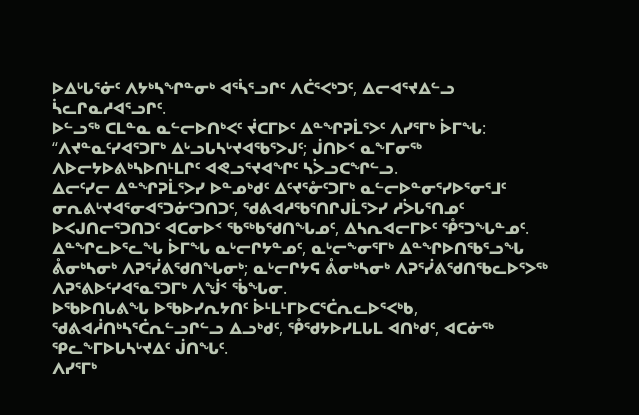ᐅᐃᒡᒐᕐᓃᑦ ᐱᔭᒃᓴᖏᓐᓂᒃ ᐊᕐᓵᕐᓗᒋᑦ ᐱᑖᕐᐸᒃᑐᑦ, ᐃᓕᐊᕐᔪᐃᓪᓗ ᓵᓚᒋᓇᓱᐊᕐᓗᒋᑦ.
ᐅᓪᓗᖅ ᑕᒪᓐᓇ ᓇᓪᓕᐅᑎᒃᐸᑦ ᔫᑕᒥᐅᑦ ᐃᓐᖏᕈᒫᕐᐳᑦ ᐱᓯᕐᒥᒃ ᐆᒥᖓ: “ᐱᔪᓐᓇᑦᓯᐊᕐᑐᒥᒃ ᐃᒡᓗᒐᓴᒡᔪᐊᖃᕐᐳᒍᑦ; ᒎᑎᐅᑉ ᓇᖕᒥᓂᖅ ᐱᐅᓕᔭᐅᕕᒃᓴᐅᑎᒻᒪᒋᑦ ᐊᕙᓗᕐᔪᐊᖏᑦ ᓴᐴᓗᑕᖏᓪᓗ.
ᐃᓕᑦᓯᓕ ᐃᓐᖏᕈᒫᕐᐳᓯ ᐅᓐᓄᒃᑯᑦ ᐃᑦᔪᕐᓁᑦᑐᒥᒃ ᓇᓪᓕᐅᓐᓂᕐᓯᐅᕐᓂᕐᒧᑦ ᓂᕆᕕᒡᔪᐊᕐᓂᐊᕐᑐᓃᑦᑐᑎᑐᑦ, ᖁᕕᐊᓱᖃᕐᑎᒋᒍᒫᕐᐳᓯ ᓱᐴᒐᕐᑎᓄᑦ ᐅᐸᒍᑎᓕᕐᑐᑎᑐᑦ ᐊᑕᓂᐅᑉ ᖃᖅᑲᖁᑎᖓᓄᑦ, ᐃᓴᕆᐊᓕᒥᐅᑦ ᕾᕐᑐᖓᓐᓄᑦ.
ᐃᓐᖏᓚᐅᕐᓚᖓ ᐆᒥᖓ ᓇᒡᓕᒋᔭᓐᓄᑦ, ᓇᒡᓕᖕᓂᕐᒥᒃ ᐃᓐᖏᐅᑎᖃᕐᓗᖓ ᕔᓂᒃᓴᓂᒃ ᐱᕈᕐᓰᕕᖁᑎᖓᓂᒃ; ᓇᒡᓕᒋᔭᕋ ᕔᓂᒃᓴᓂᒃ ᐱᕈᕐᓰᕕᖁᑎᖃᓚᐅᕐᐳᖅ ᐱᕈᕐᕕᐅᑦᓯᐊᕐᓇᕐᑐᒥᒃ ᐱᖒᑉ ᖄᖓᓂ.
ᐅᖃᐅᑎᒐᕕᖓ ᐅᖃᐅᓯᕆᔭᑎᑦ ᐆᒻᒪᒻᒥᐅᑕᕐᑖᕆᓚᐅᕐᐸᒃᑲ, ᖁᕕᐊᓲᑎᒃᓴᕐᑖᕆᓪᓗᒋᓪᓗ ᐃᓗᒃᑯᑦ, ᕾᖁᔭᐅᓯᒪᒐᒪ ᐊᑎᒃᑯᑦ, ᐊᑕᓃᖅ ᕿᓚᖕᒥᐅᒐᓴᒡᔪᐃᑦ ᒎᑎᖓᑦ.
ᐱᓯᕐᒥᒃ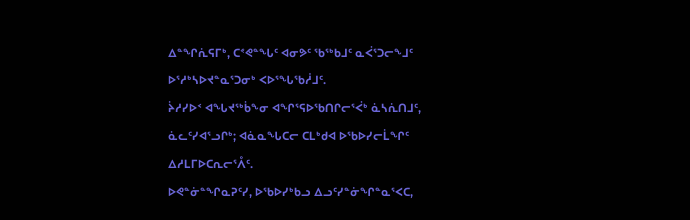ᐃᓐᖏᕇᕋᒥᒃ, ᑕᕝᕙᓐᖓᑦ ᐊᓂᕗᑦ ᖃᖅᑲᒧᑦ ᓇᐹᕐᑐᓕᖕᒧᑦ ᐅᕐᓱᒃᓴᐅᔪᓐᓇᕐᑐᓂᒃ ᐸᐅᕐᖓᖃᓲᒧᑦ.
ᔩᓱᓯᐅᑉ ᐊᖓᔪᖅᑳᖕᓂ ᐊᖏᕐᕋᐅᖃᑎᒋᓕᕐᐹᒃ ᓈᓴᕇᑎᒧᑦ, ᓈᓚᑦᓯᐊᕐᓗᒋᒃ; ᐊᓈᓇᖓᑕᓕ ᑕᒪᒃᑯᐊ ᐅᖃᐅᓯᓕᒫᖏᑦ ᐃᓱᒪᒥᐅᑕᕆᓕᕐᐰᑦ.
ᐅᕙᓐᓃᓐᖏᓇᕈᑦᓯ, ᐅᖃᐅᓯᒃᑲᓗ ᐃᓗᑦᓯᓐᓃᖏᓐᓇᕐᐸᑕ,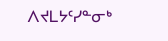ᐱᔪᒪᔭᑦᓯᓐᓂᒃ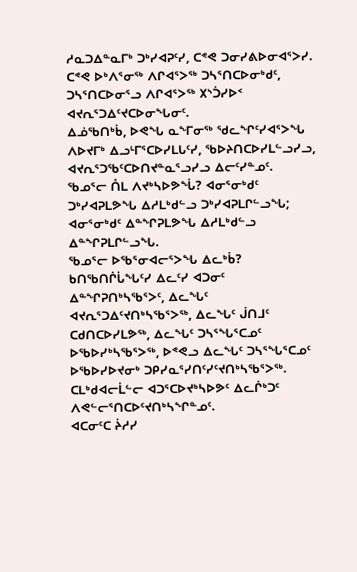ᓱᓇᑐᐃᓐᓇᒥᒃ ᑐᒃᓯᐊᕈᑦᓯ, ᑕᕝᕙ ᑐᓂᓯᕕᐅᓂᐊᕐᐳᓯ.
ᑕᕝᕙ ᐅᒃᐱᕐᓂᖅ ᐱᒋᐊᕐᐳᖅ ᑐᓴᕐᑎᑕᐅᓂᒃᑯᑦ, ᑐᓴᕐᑎᑕᐅᓂᕐᓗ ᐱᒋᐊᕐᐳᖅ ᙭ᔅᑑᓯᐅᑉ ᐊᔪᕆᕐᑐᐃᑦᔪᑕᐅᓂᖓᓂᑦ.
ᐃᓅᖃᑎᒃᑳ, ᐅᕙᖓ ᓇᖕᒥᓂᖅ ᖁᓚᖏᑦᓯᐊᕐᐳᖓ ᐱᐅᔪᒥᒃ ᐃᓗᒻᒥᕐᑕᐅᓯᒪᒐᑦᓯ, ᖃᐅᔨᑎᑕᐅᓯᒪᓪᓗᓯᓗ, ᐊᔪᕆᕐᑐᖃᑦᑕᐅᑎᔪᓐᓇᕐᓗᓯᓗ ᐃᓕᑦᓯᓐᓄᑦ.
ᖃᓄᕐᓕ ᑍᒪ ᐱᔪᒃᓴᐅᕗᖔ? ᐊᓂᕐᓂᒃᑯᑦ ᑐᒃᓯᐊᕈᒪᕗᖓ ᐃᓱᒪᒃᑯᓪᓗ ᑐᒃᓯᐊᕈᒪᒋᓪᓗᖓ; ᐊᓂᕐᓂᒃᑯᑦ ᐃᓐᖏᕈᒪᕗᖓ ᐃᓱᒪᒃᑯᓪᓗ ᐃᓐᖏᕈᒪᒋᓪᓗᖓ.
ᖃᓄᕐᓕ ᐅᖃᕐᓂᐊᓕᕐᐳᖓ ᐃᓚᒃᑳ? ᑲᑎᖃᑎᒌᒑᖓᑦᓯ ᐃᓚᑦᓯ ᐊᑐᓂᑦ ᐃᓐᖏᕈᑎᒃᓴᖃᕐᐳᑦ, ᐃᓚᖓᑦ ᐊᔪᕆᕐᑐᐃᑦᔪᑎᒃᓴᖃᕐᐳᖅ, ᐃᓚᖓᑦ ᒎᑎᒧᑦ ᑕᑯᑎᑕᐅᓯᒪᕗᖅ, ᐃᓚᖓᑦ ᑐᓴᕐᖓᕐᑕᓄᑦ ᐅᖃᐅᓯᒃᓴᖃᕐᐳᖅ, ᐅᕝᕙᓗ ᐃᓚᖓᑦ ᑐᓴᕐᖓᕐᑕᓄᑦ ᐅᖃᐅᓯᐅᔪᓂᒃ ᑐᑭᓯᓇᕐᓯᑎᑦᓯᑦᔪᑎᒃᓴᖃᕐᐳᖅ. ᑕᒪᒃᑯᐊᓕᒫᓪᓕ ᐊᑐᕐᑕᐅᔪᒃᓴᐅᕗᑦ ᐃᓚᒌᒃᑐᑦ ᐱᕙᓪᓕᕐᑎᑕᐅᑦᔪᑎᒃᓴᖏᓐᓄᑦ.
ᐊᑕᓂᑦᑕ ᔩᓱᓯ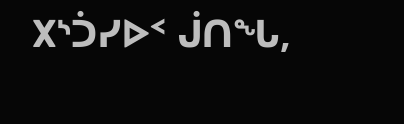᙭ᔅᑑᓯᐅᑉ ᒎᑎᖓ,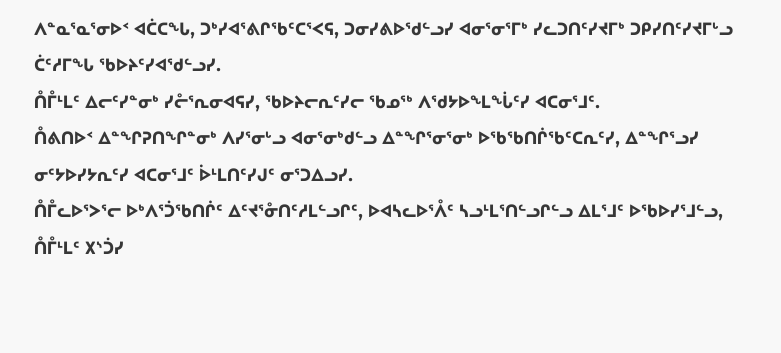ᐱᓐᓇᕐᓇᕐᓂᐅᑉ ᐊᑖᑕᖓ, ᑐᒃᓯᐊᕐᕕᒋᖃᑦᑕᕐᐸᕋ, ᑐᓂᓯᕕᐅᖁᓪᓗᓯ ᐊᓂᕐᓂᕐᒥᒃ ᓯᓚᑐᑎᑦᓯᔪᒥᒃ ᑐᑭᓯᑎᑦᓯᔪᒥᒡᓗ ᑖᑦᓱᒥᖓ ᖃᐅᔨᑦᓯᐊᖁᓪᓗᓯ.
ᑍᒤᒻᒪᑦ ᐃᓕᑦᓯᓐᓂᒃ ᓯᓔᕐᕆᓂᐊᕋᓯ, ᖃᐅᔨᓕᕆᑦᓯᓕ ᖃᓄᖅ ᐱᖁᔭᐅᖕᒪᖔᑦᓯ ᐊᑕᓂᕐᒧᑦ.
ᑍᕕᑎᐅᑉ ᐃᓐᖏᕈᑎᖏᓐᓂᒃ ᐱᓯᕐᓂᒡᓗ ᐊᓂᕐᓂᒃᑯᓪᓗ ᐃᓐᖏᕐᓂᕐᓂᒃ ᐅᖃᖃᑎᒌᖃᑦᑕᕆᑦᓯ, ᐃᓐᖏᕐᓗᓯ ᓂᑦᔭᐅᓯᔭᕆᑦᓯ ᐊᑕᓂᕐᒧᑦ ᐆᒻᒪᑎᑦᓯᒍᑦ ᓂᕐᑐᐃᓗᓯ.
ᑍᒤᓚᐅᕐᐳᕐᓕ ᐅᒃᐱᕐᑑᖃᑎᒌᑦ ᐃᑦᔪᕐᓁᑎᑦᓱᒪᓪᓗᒋᑦ, ᐅᐊᓴᓚᐅᕐᐰᑦ ᓴᓗᒻᒪᕐᑎᓪᓗᒋᓪᓗ ᐃᒪᕐᒧᑦ ᐅᖃᐅᓯᕐᒧᓪᓗ,
ᑍᒤᒻᒪᑦ ᙭ᔅᑑᓯ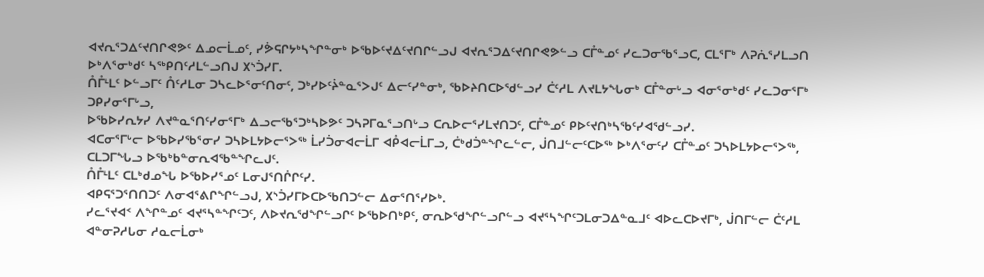ᐊᔪᕆᕐᑐᐃᑦᔪᑎᒋᕙᕗᑦ ᐃᓄᓕᒫᓄᑦ, ᓯᕘᕋᒋᔭᒃᓴᖏᓐᓂᒃ ᐅᖃᐅᑦᔪᐃᑦᔪᑎᒋᓪᓗᒍ ᐊᔪᕆᕐᑐᐃᑦᔪᑎᒋᕙᕗᓪᓗ ᑕᒤᓐᓄᑦ ᓯᓚᑐᓂᖃᕐᓗᑕ, ᑕᒪᕐᒥᒃ ᐱᕈᕇᕐᓯᒪᓗᑎ ᐅᒃᐱᕐᓂᒃᑯᑦ ᓴᖅᑭᑎᑦᓱᒪᓪᓗᑎᒍ ᙭ᔅᑑᓯᒥ.
ᑍᒤᒻᒪᑦ ᐅᓪᓗᒥᑦ ᑍᑦᓱᒪᓂ ᑐᓴᓚᐅᕐᓂᑦᑎᓂᑦ, ᑐᒃᓯᐅᑦᔩᓐᓇᕐᐳᒍᑦ ᐃᓕᑦᓯᓐᓂᒃ, ᖃᐅᔨᑎᑕᐅᖁᓪᓗᓯ ᑖᑦᓱᒪ ᐱᔪᒪᔭᖓᓂᒃ ᑕᒤᓐᓂᒡᓗ ᐊᓂᕐᓂᒃᑯᑦ ᓯᓚᑐᓂᕐᒥᒃ ᑐᑭᓯᓂᕐᒥᒡᓗ,
ᐅᖃᐅᓯᕆᔭᓯ ᐱᔪᓐᓇᕐᑎᑦᓯᓂᕐᒥᒃ ᐃᓗᓕᖃᕐᑐᒃᓴᐅᕗᑦ ᑐᓴᕈᒥᓇᕐᓗᑎᒡᓗ ᑕᕆᐅᓕᕐᓯᒪᔪᑎᑐᑦ, ᑕᒤᓐᓄᑦ ᑭᐅᑦᔪᑎᒃᓴᖃᑦᓯᐊᖁᓪᓗᓯ.
ᐊᑕᓂᕐᒥᒡᓕ ᐅᖃᐅᓯᖃᕐᓂᓯ ᑐᓴᐅᒪᔭᐅᓕᕐᐳᖅ ᒫᓯᑑᓂᐊᓕᒫᒥ ᐊᑬᐊᓕᒫᒥᓗ, ᑖᒃᑯᑑᓐᖏᓚᓪᓕ, ᒎᑎᒧᓪᓕᑦᑕᐅᖅ ᐅᒃᐱᕐᓂᑦᓯ ᑕᒤᓐᓄᑦ ᑐᓴᐅᒪᔭᐅᓕᕐᐳᖅ, ᑕᒪᑐᒥᖓᓗ ᐅᖃᒃᑲᓐᓂᕆᐊᖃᓐᖏᓚᒍᑦ.
ᑍᒤᒻᒪᑦ ᑕᒪᒃᑯᓄᖓ ᐅᖃᐅᓯᕐᓄᑦ ᒪᓂᒍᕐᑎᒌᒋᑦᓯ.
ᐊᑭᕋᕐᑐᕐᑎᑎᑐᑦ ᐱᓂᐊᕐᕕᒋᖏᓪᓗᒍ, ᙭ᔅᑑᓯᒥᐅᑕᐅᖃᑎᑐᓪᓕ ᐃᓂᕐᑎᕐᓯᐅᒃ.
ᓯᓚᕐᔪᐊᑉ ᐱᖏᓐᓄᑦ ᐊᔪᕐᓴᓐᖏᑦᑐᑦ, ᐱᐅᔪᕆᖁᖏᓪᓗᒋᑦ ᐅᖃᐅᑎᒃᑭᑦ, ᓂᕆᐅᖁᖏᓪᓗᒋᓪᓗ ᐊᔪᕐᓴᖏᑦᑐᒪᓂᑐᐃᓐᓇᒧᑦ ᐊᐅᓚᑕᐅᔪᒥᒃ, ᒎᑎᒥᓪᓕ ᑖᑦᓱᒪ ᐊᓐᓂᕈᓱᒐᓂ ᓱᓇᓕᒫᓂᒃ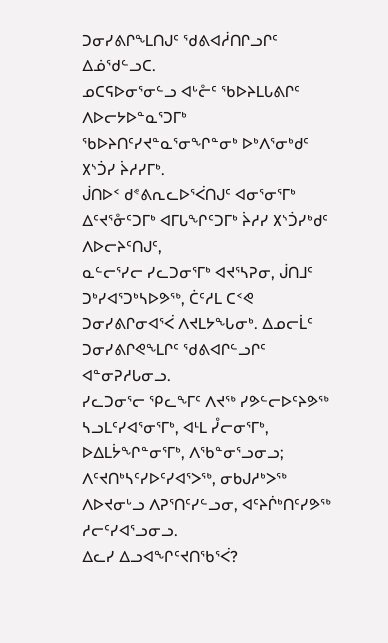ᑐᓂᓯᕕᒋᖕᒪᑎᒍᑦ ᖁᕕᐊᓲᑎᒋᓗᒋᑦ ᐃᓅᖁᓪᓗᑕ.
ᓄᑕᕋᐅᓂᕐᓂᓪᓗ ᐊᒡᓔᑦ ᖃᐅᔨᒪᒐᕕᒋᑦ ᐱᐅᓕᔭᐅᓐᓇᕐᑐᒥᒃ ᖃᐅᔨᑎᑦᓯᔪᓐᓇᕐᓂᖏᓐᓂᒃ ᐅᒃᐱᕐᓂᒃᑯᑦ ᙭ᔅᑑᓯ ᔩᓱᓯᒥᒃ.
ᒎᑎᐅᑉ ᑯᕝᕕᕆᓚᐅᕐᐹᑎᒍᑦ ᐊᓂᕐᓂᕐᒥᒃ ᐃᑦᔪᕐᓁᑦᑐᒥᒃ ᐊᒥᒐᖏᑦᑐᒥᒃ ᔩᓱᓯ ᙭ᔅᑑᓯᒃᑯᑦ ᐱᐅᓕᔨᑦᑎᒍᑦ,
ᓇᓪᓕᕐᓯᓕ ᓯᓚᑐᓂᕐᒥᒃ ᐊᔪᕐᓴᕈᓂ, ᒎᑎᒧᑦ ᑐᒃᓯᐊᕐᑐᒃᓴᐅᕗᖅ, ᑖᑦᓱᒪ ᑕᑉᕙ ᑐᓂᓯᕕᒋᓂᐊᕐᐹ ᐱᔪᒪᔭᖓᓂᒃ. ᐃᓄᓕᒫᑦ ᑐᓂᓯᕕᒋᕙᖕᒪᒋᑦ ᖁᕕᐊᒋᓪᓗᒋᑦ ᐊᓐᓂᕈᓱᒐᓂᓗ.
ᓯᓚᑐᓂᕐᓕ ᕿᓚᖕᒥᑦ ᐱᔪᖅ ᓯᕗᓪᓕᐅᑦᔨᕗᖅ ᓴᓗᒪᑦᓯᐊᕐᓂᕐᒥᒃ, ᐊᒻᒪ ᓮᓕᓂᕐᒥᒃ, ᐅᐃᒪᔮᖏᓐᓂᕐᒥᒃ, ᐱᖃᓐᓂᕐᓗᓂᓗ; ᐱᑦᔪᑎᒃᓴᑦᓯᐅᑦᓯᐊᕐᐳᖅ, ᓂᑲᒍᓱᒃᐳᖅ ᐱᐅᔪᓂᒡᓗ ᐱᕈᕐᑎᑦᓯᓪᓗᓂ, ᐊᑦᔨᒌᒃᑎᑦᓯᕗᖅ ᓱᓕᑦᓯᐊᕐᓗᓂᓗ.
ᐃᓚᓯ ᐃᓗᐊᖏᑦᔪᑎᖃᕐᐹ?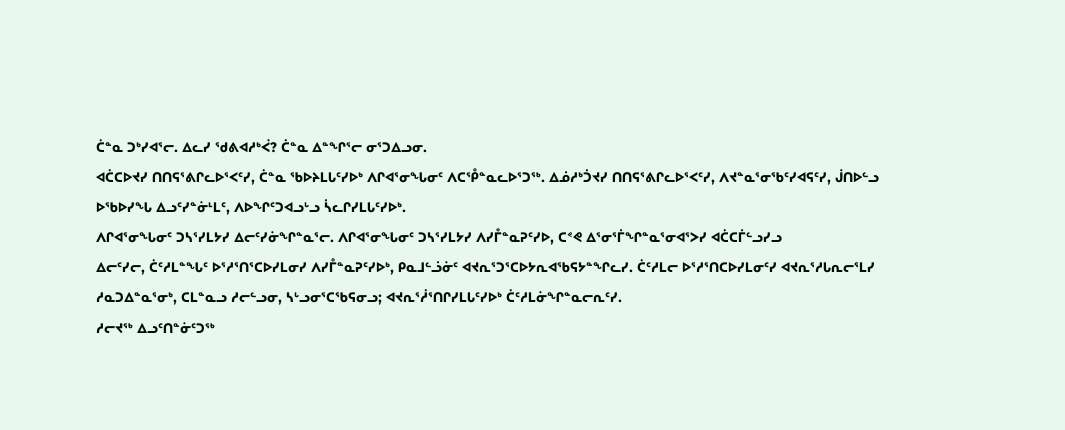ᑖᓐᓇ ᑐᒃᓯᐊᕐᓕ. ᐃᓚᓯ ᖁᕕᐊᓱᒃᐹ? ᑖᓐᓇ ᐃᓐᖏᕐᓕ ᓂᕐᑐᐃᓗᓂ.
ᐊᑖᑕᐅᔪᓯ ᑎᑎᕋᕐᕕᒋᓚᐅᕐᐸᑦᓯ, ᑖᓐᓇ ᖃᐅᔨᒪᒐᑦᓯᐅᒃ ᐱᒋᐊᕐᓂᖓᓂᑦ ᐱᑕᕾᓐᓇᓚᐅᕐᑐᖅ. ᐃᓅᓱᒃᑑᔪᓯ ᑎᑎᕋᕐᕕᒋᓚᐅᕐᐸᑦᓯ, ᐱᔪᓐᓇᕐᓂᖃᑦᓯᐊᕋᑦᓯ, ᒎᑎᐅᓪᓗ ᐅᖃᐅᓯᖓ ᐃᓗᑦᓯᓐᓃᒻᒪᑦ, ᐱᐅᖏᑦᑐᐊᓗᒡᓗ ᓵᓚᒋᓯᒪᒐᑦᓯᐅᒃ.
ᐱᒋᐊᕐᓂᖓᓂᑦ ᑐᓴᕐᓯᒪᔭᓯ ᐃᓕᑦᓯᓃᖏᓐᓇᕐᓕ. ᐱᒋᐊᕐᓂᖓᓂᑦ ᑐᓴᕐᓯᒪᔭᓯ ᐱᓯᒤᓐᓇᕈᑦᓯᐅ, ᑕᕝᕙ ᐃᕐᓂᕐᒦᖏᓐᓇᕐᓂᐊᕐᐳᓯ ᐊᑖᑕᒦᓪᓗᓯᓗ
ᐃᓕᑦᓯᓕ, ᑖᑦᓱᒪᓐᖓᑦ ᐅᕐᓱᕐᑎᕐᑕᐅᓯᒪᓂᓯ ᐱᓯᒤᓐᓇᕈᑦᓯᐅᒃ, ᑭᓇᒧᓪᓘᓃᑦ ᐊᔪᕆᕐᑐᕐᑕᐅᔭᕆᐊᖃᕋᔭᓐᖏᓚᓯ. ᑖᑦᓱᒪᓕ ᐅᕐᓱᕐᑎᑕᐅᓯᒪᓂᑦᓯ ᐊᔪᕆᕐᓱᒐᕆᓕᕐᒪᓯ ᓱᓇᑐᐃᓐᓇᕐᓂᒃ, ᑕᒪᓐᓇᓗ ᓱᓕᓪᓗᓂ, ᓴᒡᓗᓂᕐᑕᖃᕋᓂᓗ; ᐊᔪᕆᕐᓲᕐᑎᒋᓯᒪᒐᑦᓯᐅᒃ ᑖᑦᓱᒪᓃᖏᓐᓇᓕᕆᑦᓯ.
ᓱᓕᔪᖅ ᐃᓗᑦᑎᓐᓃᑦᑐᖅ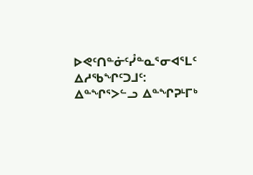ᐅᕙᑦᑎᓐᓃᑦᓮᓐᓇᕐᓂᐊᕐᒪᑦ ᐃᓱᖃᖏᑦᑐᒧᑦ:
ᐃᓐᖏᕐᐳᓪᓗ ᐃᓐᖏᕈᒻᒥᒃ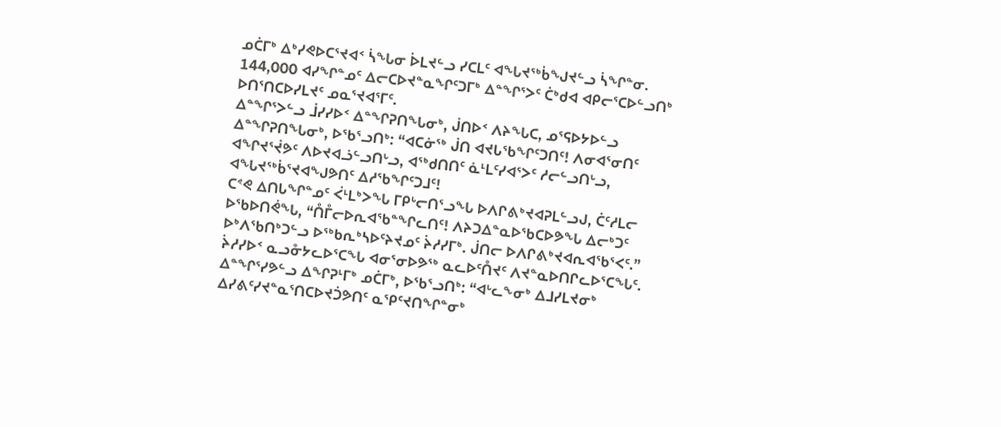ᓄᑖᒥᒃ ᐃᒃᓯᕙᐅᑕᕐᔪᐊᑉ ᓵᖓᓂ ᐆᒪᔪᓪᓗ ᓯᑕᒪᑦ ᐊᖓᔪᖅᑳᖑᔪᓪᓗ ᓵᖏᓐᓂ. 144,000 ᐊᓯᖏᓐᓄᑦ ᐃᓕᑕᐅᔪᓐᓇᖏᑦᑐᒥᒃ ᐃᓐᖏᕐᐳᑦ ᑖᒃᑯᐊ ᐊᑭᓕᕐᑕᐅᓪᓗᑎᒃ ᐅᑎᕐᑎᑕᐅᓯᒪᔪᑦ ᓄᓇᕐᔪᐊᕐᒥᑦ.
ᐃᓐᖏᕐᐳᓪᓗ ᒨᓯᓯᐅᑉ ᐃᓐᖏᕈᑎᖓᓂᒃ, ᒎᑎᐅᑉ ᐱᔨᖓᑕ, ᓄᕐᕋᐅᔭᐅᓪᓗ ᐃᓐᖏᕈᑎᖓᓂᒃ, ᐅᖃᕐᓗᑎᒃ: “ᐊᑕᓃᖅ ᒎᑎ ᐊᔪᒐᖃᖏᑦᑐᑎᑦ! ᐱᓂᐊᕐᓂᑎᑦ ᐊᖏᔪᕐᔫᕗᑦ ᐱᐅᔪᐊᓘᓪᓗᑎᒡᓗ, ᐊᖅᑯᑎᑎᑦ ᓈᒻᒪᑦᓯᐊᕐᐳᑦ ᓱᓕᓪᓗᑎᒡᓗ, ᐊᖓᔪᖅᑳᕐᔪᐊᖑᕗᑎᑦ ᐃᓱᖃᖏᑦᑐᒧᑦ!
ᑕᕝᕙ ᐃᑎᒐᖏᓐᓄᑦ ᐹᒻᒪᒃᐳᖓ ᒥᑭᒡᓕᑎᕐᓗᖓ ᐅᐱᒋᕕᒃᔪᐊᕈᒪᓪᓗᒍ, ᑖᑦᓱᒪᓕ ᐅᖃᐅᑎᕚᖓ, “ᑍᒤᓕᐅᕆᐊᖃᓐᖏᓚᑎᑦ! ᐱᔨᑐᐃᓐᓇᐅᖃᑕᐅᕗᖓ ᐃᓕᒃᑐᑦ ᐅᒃᐱᖃᑎᒃᑐᓪᓗ ᐅᖅᑲᕆᒃᓴᐅᑦᔨᔪᓄᑦ ᔩᓱᓯᒥᒃ. ᒎᑎᓕ ᐅᐱᒋᕕᒃᔪᐊᕆᐊᖃᕐᐸᑦ.” ᔩᓱᓯᐅᑉ ᓇᓗᓁᔭᓚᐅᕐᑕᖓ ᐊᓂᕐᓂᐅᕗᖅ ᓇᓚᐅᑦᑍᔪᑦ ᐱᔪᓐᓇᐅᑎᒋᓚᐅᕐᑕᖓᑦ.
ᐃᓐᖏᕐᓯᕗᓪᓗ ᐃᖏᕈᒻᒥᒃ ᓄᑖᒥᒃ, ᐅᖃᕐᓗᑎᒃ: “ᐊᒡᓚᖕᓂᒃ ᐃᒧᓯᒪᔪᓂᒃ ᐃᓯᕕᑦᓯᔪᓐᓇᕐᑎᑕᐅᔪᑑᕗᑎᑦ ᓇᕿᑦᔪᑎᖏᓐᓂᒃ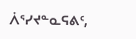ᐲᕐᓯᔪᓐᓇᕋᕕᑦ,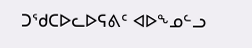ᑐᖁᑕᐅᓚᐅᕋᕕᑦ ᐊᐅᖕᓄᓪᓗ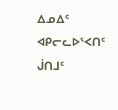ᐃᓄᐃᑦ ᐊᑭᓕᓚᐅᕐᐸᑎᑦ ᒎᑎᒧᑦ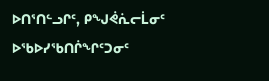ᐅᑎᕐᑎᓪᓗᒋᑦ, ᑭᖑᕚᕇᓕᒫᓂᑦ ᐅᖃᐅᓯᖃᑎᒌᖏᑦᑐᓂᑦ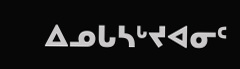ᐃᓄᒐᓴᒡᔪᐊᓂᑦ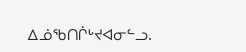ᐃᓅᖃᑎᒌᒡᔪᐊᓂᓪᓗ.